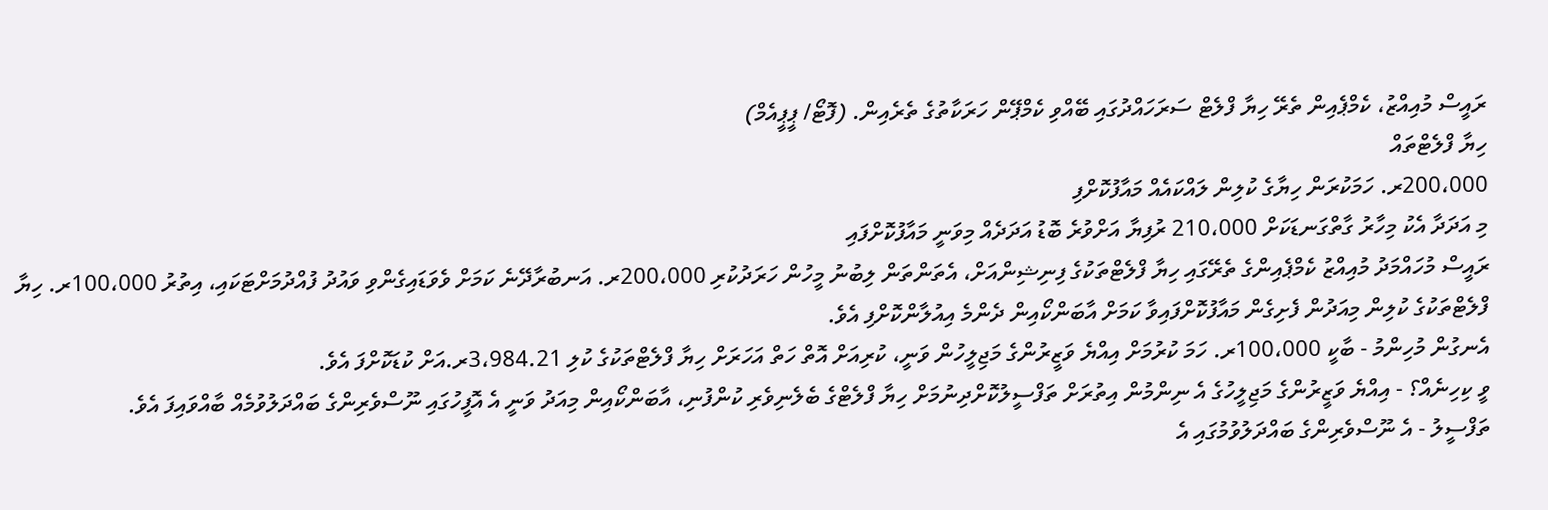ރައީސް މުއިއްޒު، ކެމްޕެއިން ތެރޭ ހިޔާ ފްލެޓް ސަރަހައްދުގައި ބޭއްވި ކެމްޕޭން ހަރަކާތުގެ ތެރެއިން. (ފޮޓޯ/ ޕީޕީއެމް)
ހިޔާ ފްލެޓްތައް
200،000ރ. ހަމަކުރަން ހިޔާގެ ކުލިން ލައްކައެއް މައާފުކޮށްފި
މި އަދަދާ އެކު މިހާރު ގާތްގަނޑަކަށް 210،000 ރުފިޔާ އަށްވުރެ ބޮޑު އަދަދެއް މިވަނީ މައާފުކޮށްފައި
ރައީސް މުހައްމަދު މުއިއްޒު ކެމްޕެއިންގެ ތެރޭގައި ހިޔާ ފްލެޓްތަކުގެ ފިނިޝިންއަށް، އެތަންތަން ލިބުނު މީހުން ހަރަދުކުރި 200،000ރ. އަނބުރާދޭނެ ކަމަށް ވެވަޑައިގެންވި ވައުދު ފުއްދުމަށްޓަކައި، އިތުރު 100،000ރ. ހިޔާ ފްލެޓްތަކުގެ ކުލިން މިއަދުން ފެށިގެން މައާފުކޮށްފައިވާ ކަމަށް އާބަންކޯއިން ދެންމެ އިއުލާންކޮށްފި އެވެ.
އެނގުން މުހިންމު - ބާކީ 100،000ރ. ހަމަ ކުރުމަށް އިއްޔެ ވަޒީރުންގެ މަޖިލީހުން ވަނީ، ކުރިއަށް އޮތް ހަތް އަހަރަށް ހިޔާ ފްލެޓްތަކުގެ ކުލި 3،984.21ރ.އަށް ކުޑަކޮށްފަ އެވެ.
ވީ ކިހިނެއް؟ - އިއްޔެ ވަޒީރުންގެ މަޖިލީހުގެ އެ ނިންމުން އިތުރަށް ތަފްސީލުކޮށްދިނުމަށް ހިޔާ ފްލެޓްގެ ބެލެނިވެރި ކުންފުނި، އާބަންކޯއިން މިއަދު ވަނީ އެ އޮފީހުގައި ނޫސްވެރިންގެ ބައްދަލުވުމެއް ބާއްވައިފަ އެވެ.
ތަފްސީލު - އެ ނޫސްވެރިންގެ ބައްދަލުވުމުގައި އެ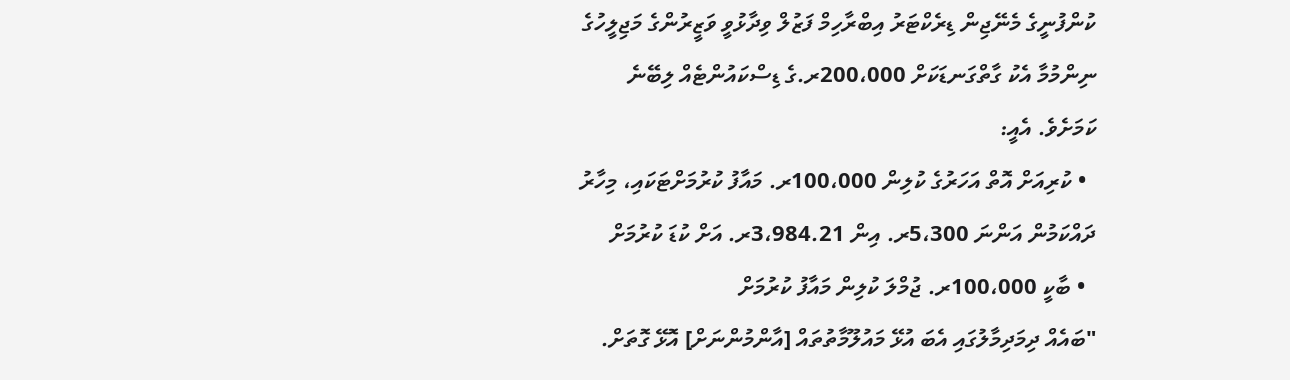ކުންފުނީގެ މެނޭޖިން ޑިރެކްޓަރު އިބްރާހިމް ފަޒުލް ވިދާޅުވީ ވަޒީރުންގެ މަޖިލީހުގެ ނިންމުމާ އެކު ގާތްގަނޑަކަށް 200،000ރ.ގެ ޑިސްކައުންޓެއް ލިބޭނެ ކަމަށެވެ. އެއީ:
  • ކުރިއަށް އޮތް އަހަރުގެ ކުލިން 100،000ރ. މައާފު ކުރުމަށްޓަކައި، މިހާރު ދައްކަމުން އަންނަ 5،300ރ. އިން 3،984.21ރ. އަށް ކުޑަ ކުރުމަށް
  • ބާކީ 100،000ރ. ޖުމްލަ ކުލިން މައާފު ކުރުމަށް
"ބައެއް ދިމަދިމާލުގައި އެބަ އުޅޭ މައުލޫމާތުތައް [އާންމުންނަށް] އޮޅޭ ގޮތަށް.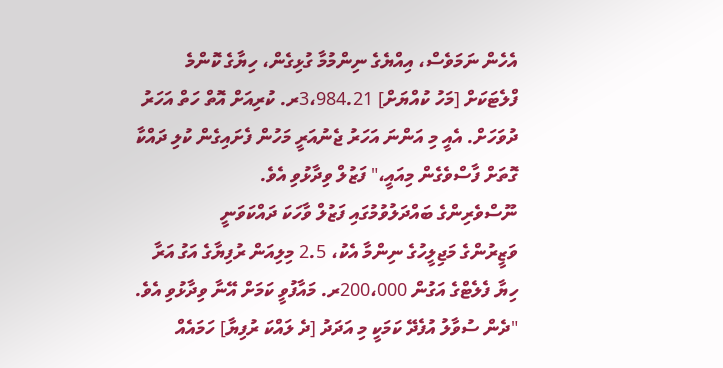އެހެން ނަމަވެސް، އިއްޔެގެ ނިންމުމާ ގުޅިގެން، ހިޔާގެ ކޮންމެ ފްލެޓަކަށް [މަހު ކުއްޔަށް] 3،984.21ރ. ކުރިއަށް އޮތް ހަތް އަހަރު ދުވަހަށް. އެއީ މި އަންނަ އަހަރު ޖެނުއަރީ މަހުން ފެށައިގެން ކުލި ދައްކާ ގޮތަށް ފާސްވެގެން މިއައީ،" ފަޒުލް ވިދާޅުވި އެވެ.
ނޫސްވެރިންގެ ބައްދަލުވުމުގައި ފަޒުލް ވާހަކަ ދައްކަވަނީ
ވަޒީރުންގެ މަޖިލީހުގެ ނިންމާ އެކު، 2.5 މިލިއަން ރުފިޔާގެ އަގު އަރާ ހިޔާ ފެލެޓްގެ އަގުން 200،000ރ. މައާފުވީ ކަމަށް އޭނާ ވިދާޅުވި އެވެ.
"ދެން ސުވާލު އުފެދޭ ކަމަކީ މި އަދަދު [ދެ ލައްކަ ރުފިޔާ] ހަމައެއް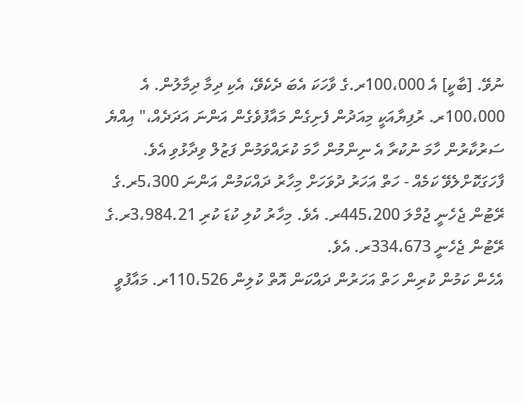ނުވޭ. [ބާކީ] އެ 100،000ރ.ގެ ވާހަކަ އެބަ ދެކެވޭ، އެކި ދިމާ ދިމާލުން. އެ 100،000ރ. ރުފިޔާއަކީ މިއަދުން ފެށިގެން މައާފުވެގެން އަންނަ އަދަދެއް،" އިއްޔެ ސަރުކާރުން ހާމަ ނުކުރާ އެ ނިންމުން ހާމަ ކުރައްވަމުން ފަޒުލް ވިދާޅުވި އެވެ.
ފާހަގަކޮށްލެވޭ ކަމެއް - ހަތް އަހަރު ދުވަހަށް މިހާރު ދައްކަމުން އަންނަ 5،300ރ.ގެ ރޭޓުން ޖެހެނީ ޖުމްލަ 445،200ރ. އެވެ. މިހާރު ކުލި ކުޑަ ކުރި 3،984.21ރ.ގެ ރޭޓުން ޖެހެނީ 334،673ރ. އެވެ.
އެހެން ކަމުން ކުރިން ހަތް އަހަރުން ދައްކަން އޮތް ކުލިން 110،526ރ. މައާފުވީ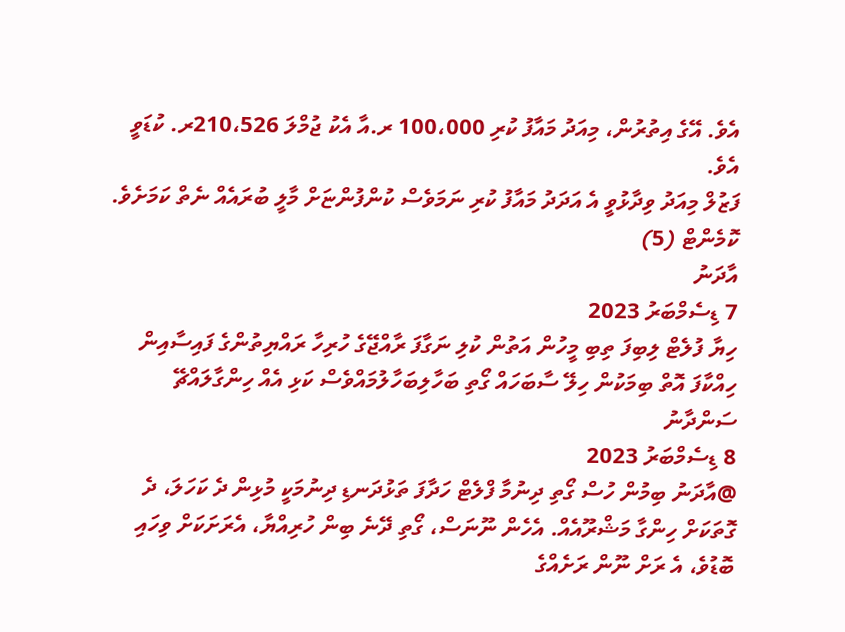އެވެ. އޭގެ އިތުރުން، މިއަދު މައާފު ކުރި 100،000 ރ.އާ އެކު ޖުމްލަ 210،526ރ. ކުޑަވީ އެވެ.
ފަޒުލް މިއަދު ވިދާޅުވީ އެ އަދަދު މައާފު ކުރި ނަމަވެސް ކުންފުންޏަށް މާލީ ބުރައެއް ނެތް ކަމަށެވެ.
ކޮމެންޓް (5)
އާދަނު
7 ޑިސެމްބަރު 2023
ހިޔާ ފުލެޓް ލިބިފަ ތިބި މީހުން އަތުން ކުލި ނަގާފަ ރާއްޖޭގެ ހުރިހާ ރައްޔިތުންގެ ފައިސާއިން ހިއްކާފަ އޮތް ބިމަކުން ހިލޭ ސާބަހައް ގޯތި ބަހާލިބަހާލުމައްވެސް ކަޅި އެއް ހިންގާލައްޗޭ
ސަންދާނު
8 ޑިސެމްބަރު 2023
@އާދަނު ބިމުން ހުސް ގޯތި ދިނުމާ ފްލެޓް ހަދާފަ ތަޅުދަނޑި ދިނުމަކީ މުޅިން ދެ ކަހަލަ، ދެ ގޮތަކަށް ހިންގާ މަޝްރޫއެއް. އެހެން ނޫނަސް، ގޯތި ދޭނެ ބިން ހުރިއްޔާ، އެރަށަކަށް ވިހައި ބޮޑުވެ، އެ ރަށް ނޫން ރަށެއްގެ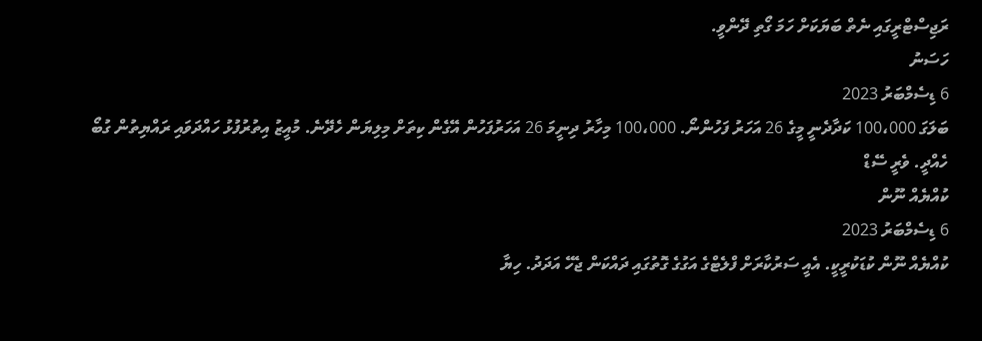ރަޖިސްޓްރީގައި ނެތް ބަޔަކަށް ހަމަ ގޯތި ދޭންވީ.
ހަސަނު
6 ޑިސެމްބަރު 2023
ބަލަގަ 100،000 ކަދާދެނީ މީގެ 26 އަހަރު ފަހުންނޯ. 100،000 މިހާރު ދިނީމަ 26 އަހަރުފަހުން އޭގެން ކިތަށް މިލިޔަން ހެދޭނެ. މުއީޒު އިތުރުފުޅު ހައްދަވައި ރައްޔިތުން ގުބޯ ހެއްދީ. ވެރީ ސޭޑް
ކުއްޔެއް ނޫން
6 ޑިސެމްބަރު 2023
ކުއްޔެއް ނޫން ކުޑަކުރީކީ. އެއީ ސަރުކާރަށް ފްލެޓްގެ އަގުގެ ގޮތުގައި ދައްކަން ޖެހޭ އަދަދު. ހިޔާ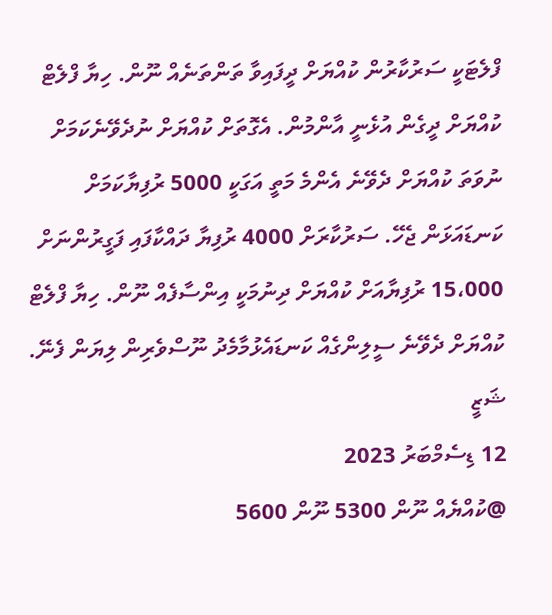ފްލެޓަކީ ސަރުކާރުން ކުއްޔަށް ދީފައިވާ ތަންތަނެއް ނޫން. ހިޔާ ފްލެޓް ކުއްޔަށް ދީގެން އުޅެނީ އާންމުން. އެގޮތަށް ކުއްޔަށް ނުދެވޭނެކަމަށް ނުވަތަ ކުއްޔަށް ދެވޭނެ އެންމެ މަތީ އަގަކީ 5000 ރުފިޔާކަމަށް ކަނޑައަޅަން ޖެހޭ. ސަރުކާރަށް 4000 ރުފިޔާ ދައްކާފައި ފަގީރުންނަށް 15،000 ރުފިޔާއަށް ކުއްޔަށް ދިނުމަކީ އިންސާފެއް ނޫން. ހިޔާ ފްލެޓް ކުއްޔަށް ދެވޭނެ ސީލިންގެއް ކަނޑައެޅުމާމެދު ނޫސްވެރިން ލިޔަން ފެނޭ.
ޝަޒީ
12 ޑިސެމްބަރު 2023
@ކުއްޔެއް ނޫން 5300 ނޫން 5600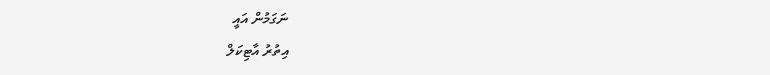ނަގަމުން އައީ
އިތުރު އާޓިކަލް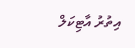އިތުރު އާޓިކަލް